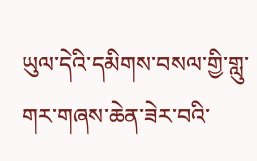ཡུལ་དེའི་དམིགས་བསལ་གྱི་གླུ་གར་གཞས་ཆེན་ཟེར་བའི་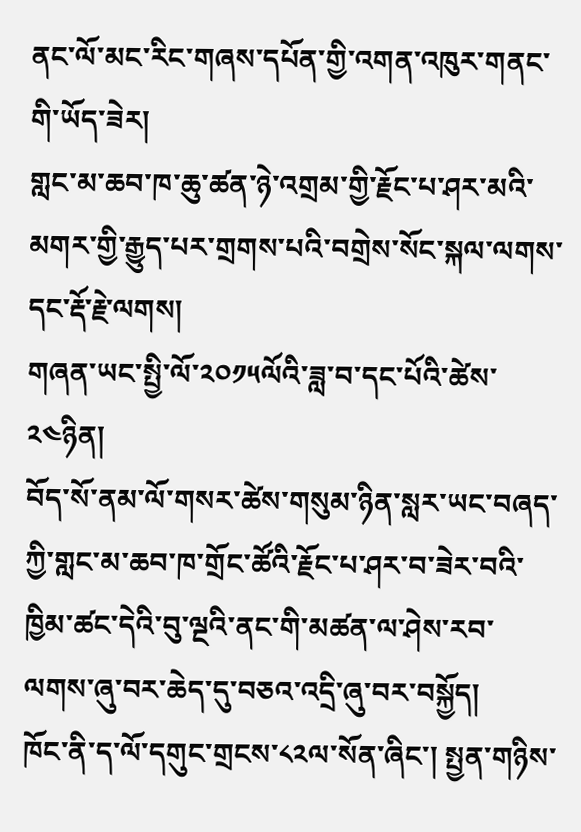ནང་ལོ་མང་རིང་གཞས་དཔོན་གྱི་འགན་འཁུར་གནང་གི་ཡོད་ཟེར།
གླང་མ་ཆབ་ཁ་ཆུ་ཚན་ཉེ་འགྲམ་གྱི་རྗོང་པ་ཤར་མའི་མགར་གྱི་རྒྱུད་པར་གྲགས་པའི་བགྲེས་སོང་སྐལ་ལགས་དང་རྡོ་རྗེ་ལགས།
གཞན་ཡང་སྤྱི་ལོ་༢༠༡༥ལོའི་ཟླ་བ་དང་པོའི་ཚེས་༢༤ཉིན།
བོད་སོ་ནམ་ལོ་གསར་ཚེས་གསུམ་ཉིན་སླར་ཡང་བཞད་ཀྱི་གླང་མ་ཆབ་ཁ་གྲོང་ཚོའི་རྗོང་པ་ཤར་བ་ཟེར་བའི་ཁྱིམ་ཚང་དེའི་བུ་ལྔའི་ནང་གི་མཚན་ལ་ཤེས་རབ་ལགས་ཞུ་བར་ཆེད་དུ་བཅའ་འདྲི་ཞུ་བར་བསྐྱོད།
ཁོང་ནི་ད་ལོ་དགུང་གྲངས་༨༢ལ་སོན་ཞིང་། སྤྱན་གཉིས་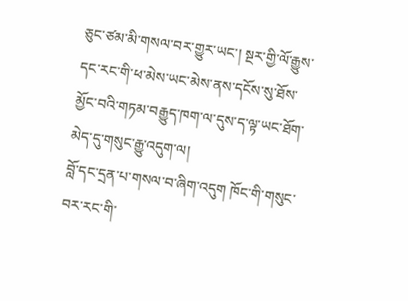ཅུང་ཙམ་མི་གསལ་བར་གྱུར་ཡང་། སྔར་གྱི་ལོ་རྒྱུས་དང་རང་གི་ཕ་མེས་ཡང་མེས་ནས་དངོས་སུ་ཐོས་མྱོང་བའི་གཏམ་བརྒྱུད་ཁག་ལ་དུས་ད་ལྟ་ཡང་ཐོག་མེད་དུ་གསུང་རྒྱུ་འདུག་ལ།
བློ་དང་དྲན་པ་གསལ་བ་ཞིག་འདུག ཁོང་གི་གསུང་བར་རང་གི་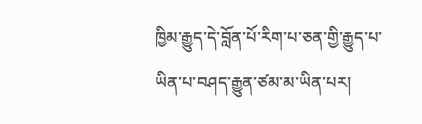ཁྱིམ་རྒྱུད་དེ་བློན་པོ་རིག་པ་ཅན་གྱི་རྒྱུད་པ་ཡིན་པ་བཤད་རྒྱུན་ཙམ་མ་ཡིན་པར།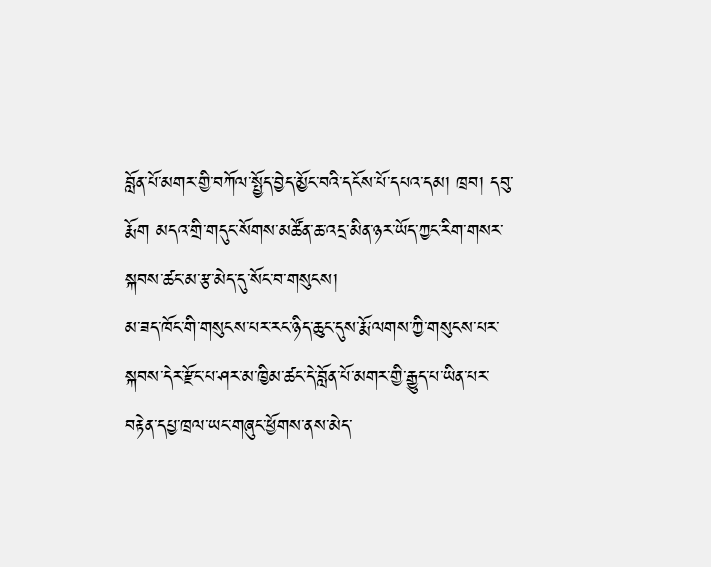བློན་པོ་མགར་གྱི་བཀོལ་སྤྱོད་བྱེད་མྱོང་བའི་དངོས་པོ་དཔའ་དམ། ཁྲབ། དབུ་རྨོག མདའ་གྲི་གདུང་སོགས་མཚོན་ཆ་འདྲ་མིན་ཉར་ཡོད་ཀྱང་རིག་གསར་སྐབས་ཚང་མ་རྩ་མེད་དུ་སོང་བ་གསུངས།
མ་ཟད་ཁོང་གི་གསུངས་པར་རང་ཉིད་ཆུང་དུས་རྨོ་ལགས་ཀྱི་གསུངས་པར་སྐབས་དེར་རྫོང་པ་ཤར་མ་ཁྱིམ་ཚང་དེ་བློན་པོ་མགར་གྱི་རྒྱུད་པ་ཡིན་པར་བརྟེན་དཔྱ་ཁྲལ་ཡང་གཞུང་ཕྱོགས་ནས་མེད་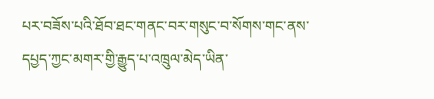པར་བཟོས་པའི་ཐོབ་ཐང་གནང་བར་གསུང་བ་སོགས་གང་ནས་དཔྱད་ཀྱང་མགར་གྱི་རྒྱུད་པ་འཁྲུལ་མེད་ཡིན་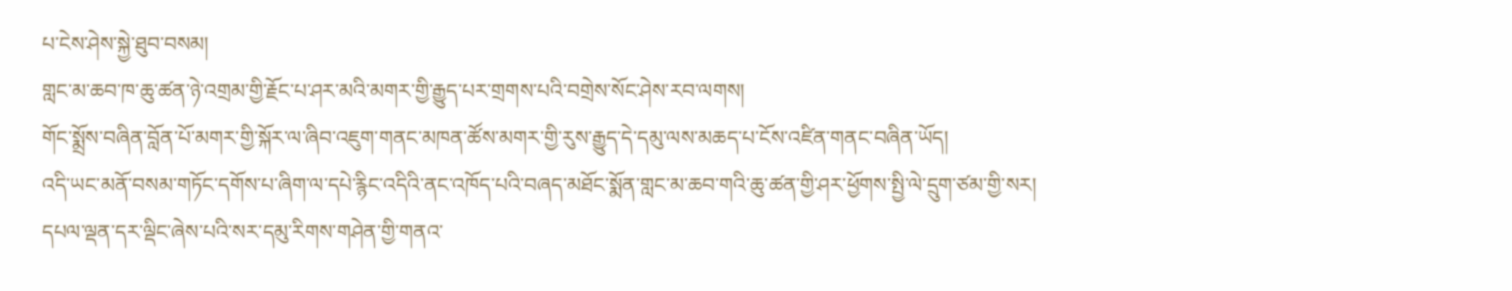པ་ངེས་ཤེས་སྐྱེ་ཐུབ་བསམ།
གླང་མ་ཆབ་ཁ་ཆུ་ཚན་ཉེ་འགྲམ་གྱི་རྗོང་པ་ཤར་མའི་མགར་གྱི་རྒྱུད་པར་གྲགས་པའི་བགྲེས་སོང་ཤེས་རབ་ལགས།
གོང་སྨྲོས་བཞིན་བློན་པོ་མགར་གྱི་སྐོར་ལ་ཞིབ་འཇུག་གནང་མཁན་ཚོས་མགར་གྱི་རུས་རྒྱུད་དེ་དམུ་ལས་མཆད་པ་ངོས་འཛིན་གནང་བཞིན་ཡོད།
འདི་ཡང་མནོ་བསམ་གཏོང་དགོས་པ་ཞིག་ལ་དཔེ་རྙིང་འདིའི་ནང་འཁོད་པའི་བཞད་མཐོང་སྨོན་གླང་མ་ཆབ་གའི་ཆུ་ཚན་གྱི་ཤར་ཕྱོགས་སྤྱི་ལེ་དྲུག་ཙམ་གྱི་སར།
དཔལ་ལྡན་དར་ལྡིང་ཞེས་པའི་སར་དམུ་རིགས་གཤེན་གྱི་གནའ་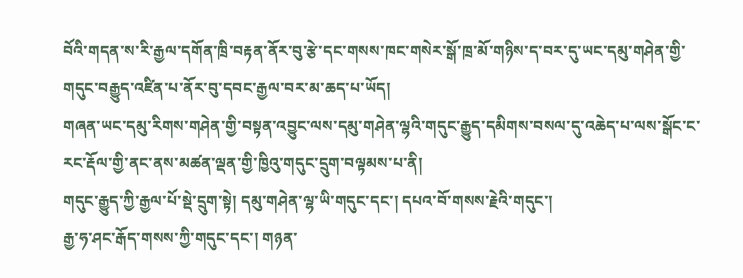བོའི་གདན་ས་རི་རྒྱལ་དགོན་ཁྲི་བརྟན་ནོར་བུ་རྩེ་དང་གསས་ཁང་གསེར་སྒོ་ཁྲ་མོ་གཉིས་ད་བར་དུ་ཡང་དམུ་གཤེན་གྱི་གདུང་བརྒྱུད་འཛིན་པ་ནོར་བུ་དབང་རྒྱལ་བར་མ་ཆད་པ་ཡོད།
གཞན་ཡང་དམུ་རིགས་གཤེན་གྱི་བསྟན་འབྱུང་ལས་དམུ་གཤེན་ལྷའི་གདུང་རྒྱུད་དམིགས་བསལ་དུ་འཆེད་པ་ལས་སྒོང་ང་རང་རྡོལ་གྱི་ནང་ནས་མཚན་ལྡན་གྱི་ཁྱིའུ་གདུང་དྲུག་བལྟམས་པ་ནི།
གདུང་རྒྱུད་ཀྱི་རྒྱལ་པོ་སྡེ་དྲུག་སྟེ། དམུ་གཤེན་ལྷ་ཡི་གདུང་དང་། དཔའ་བོ་གསས་རྗེའི་གདུང་།
རྒྱ་ཧ་ཤང་རྒོད་གསས་ཀྱི་གདུང་དང་། གཉན་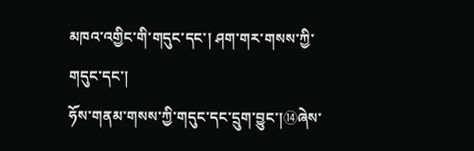མཁའ་འགྱིང་གི་གདུང་དང་། ཤག་གར་གསས་ཀྱི་གདུང་དང་།
ཧོས་གནམ་གསས་ཀྱི་གདུང་དང་དྲུག་བྱུང་།⑭ཞེས་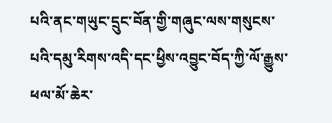པའི་ནང་གཡུང་དྲུང་བོན་གྱི་གཞུང་ལས་གསུངས་པའི་དམུ་རིགས་འདི་དང་ཕྱིས་འབྱུང་བོད་ཀྱི་ལོ་རྒྱུས་ཕལ་མོ་ཆེར་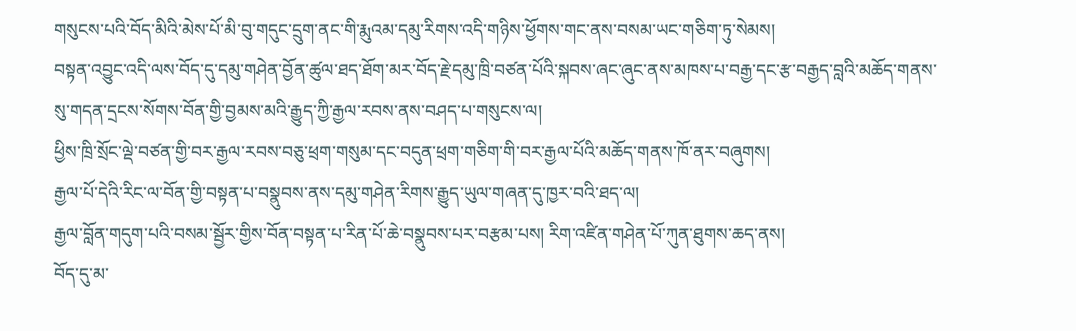གསུངས་པའི་བོད་མིའི་མེས་པོ་མི་བུ་གདུང་དྲུག་ནང་གི་རྨུའམ་དམུ་རིགས་འདི་གཉིས་ཕྱོགས་གང་ནས་བསམ་ཡང་གཅིག་ཏུ་སེམས།
བསྟན་འབྱུང་འདི་ལས་བོད་དུ་དམུ་གཤེན་བྱོན་ཚུལ་ཐད་ཐོག་མར་བོད་རྗེ་དམུ་ཁྲི་བཙན་པོའི་སྐབས་ཞང་ཞུང་ནས་མཁས་པ་བརྒྱ་དང་རྩ་བརྒྱད་བླའི་མཆོད་གནས་སུ་གདན་དྲངས་སོགས་བོན་གྱི་བྱམས་མའི་རྒྱུད་ཀྱི་རྒྱལ་རབས་ནས་བཤད་པ་གསུངས་ལ།
ཕྱིས་ཁྲི་སྲོང་ལྡེ་བཙན་གྱི་བར་རྒྱལ་རབས་བཅུ་ཕྲག་གསུམ་དང་བདུན་ཕྲག་གཅིག་གི་བར་རྒྱལ་པོའི་མཆོད་གནས་ཁོ་ནར་བཞུགས།
རྒྱལ་པོ་དེའི་རིང་ལ་བོན་གྱི་བསྟན་པ་བསྣུབས་ནས་དམུ་གཤེན་རིགས་རྒྱུད་ཡུལ་གཞན་དུ་ཁྱར་བའི་ཐད་ལ།
རྒྱལ་བློན་གདུག་པའི་བསམ་སྦྱོར་གྱིས་བོན་བསྟན་པ་རིན་པོ་ཆེ་བསྣུབས་པར་བརྩམ་པས། རིག་འཛིན་གཤེན་པོ་ཀུན་ཐུགས་ཆད་ནས།
བོད་དུ་མ་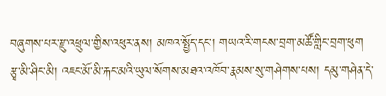བཞུགས་པར་རྫུ་འཕྲུལ་གྱིས་འཕུར་ནས། མཁའ་སྤྱོད་དང་། གཡའ་རི་གངས་བྲག་མཚོ་གླིང་བྲག་ཕུག
རྩྭ་མི་ཤིང་མི། འཇང་མོ་མི་རྐང་མའི་ཡུལ་སོགས་མཐའ་འཁོབ་རྣམས་སུ་གཤེགས་པས། དམུ་གཤེན་དེ་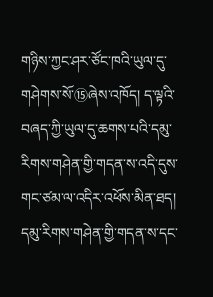གཉིས་ཀྱང་ཤར་ཙོང་ཁའི་ཡུལ་དུ་གཤེགས་སོ་⑮ཞེས་འཁོད། ད་ལྟའི་བཞད་ཀྱི་ཡུལ་དུ་ཆགས་པའི་དམུ་རིགས་གཤེན་གྱི་གདན་ས་འདི་དུས་གང་ཙམ་ལ་འདིར་འཕོས་མིན་ཐད།
དམུ་རིགས་གཤེན་གྱི་གདན་ས་དང་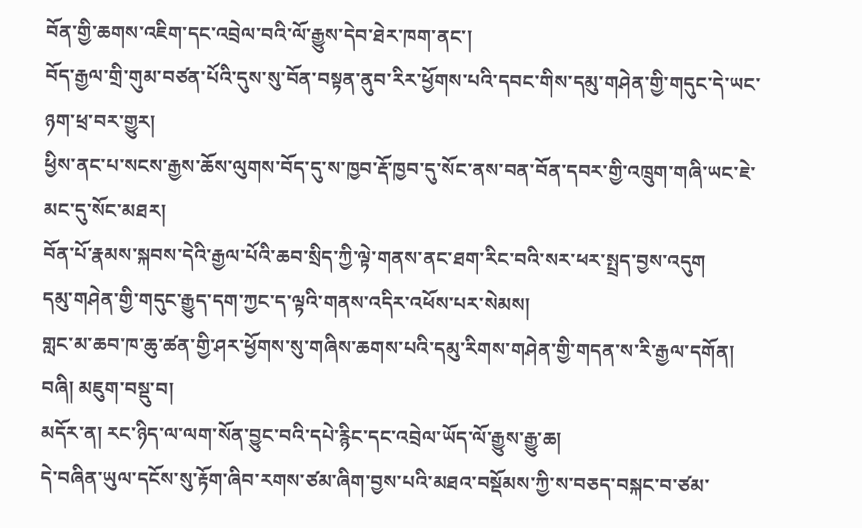བོན་གྱི་ཆགས་འཇིག་དང་འབྲེལ་བའི་ལོ་རྒྱུས་དེབ་ཐེར་ཁག་ནང་།
བོད་རྒྱལ་གྲི་གུམ་བཙན་པོའི་དུས་སུ་བོན་བསྟན་ནུབ་རིར་ཕྱོགས་པའི་དབང་གིས་དམུ་གཤེན་གྱི་གདུང་དེ་ཡང་ཉག་ཕྲ་བར་གྱུར།
ཕྱིས་ནང་པ་སངས་རྒྱས་ཆོས་ལུགས་བོད་དུ་ས་ཁྱབ་རྡོ་ཁྱབ་དུ་སོང་ནས་བན་བོན་དབར་གྱི་འཁྲུག་གཞི་ཡང་ཇེ་མང་དུ་སོང་མཐར།
བོན་པོ་རྣམས་སྐབས་དེའི་རྒྱལ་པོའི་ཆབ་སྲིད་ཀྱི་ལྟེ་གནས་ནང་ཐག་རིང་བའི་སར་ཕར་སྤྲད་བྱས་འདུག
དམུ་གཤེན་གྱི་གདུང་རྒྱུད་དག་ཀྱང་ད་ལྟའི་གནས་འདིར་འཕོས་པར་སེམས།
གླང་མ་ཆབ་ཁ་ཆུ་ཚན་གྱི་ཤར་ཕྱོགས་སུ་གཞིས་ཆགས་པའི་དམུ་རིགས་གཤེན་གྱི་གདན་ས་རི་རྒྱལ་དགོན།
བཞི། མཇུག་བསྡུ་བ།
མདོར་ན། རང་ཉིད་ལ་ལག་སོན་བྱུང་བའི་དཔེ་རྙིང་དང་འབྲེལ་ཡོད་ལོ་རྒྱུས་རྒྱུ་ཆ།
དེ་བཞིན་ཡུལ་དངོས་སུ་རྟོག་ཞིབ་རགས་ཙམ་ཞིག་བྱས་པའི་མཐའ་བསྡོམས་ཀྱི་ས་བཅད་བསྐང་བ་ཙམ་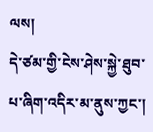ལས།
དེ་ཙམ་གྱི་ངེས་ཤེས་སྐྱེ་ཐུབ་པ་ཞིག་འདིར་མ་ནུས་ཀྱང་།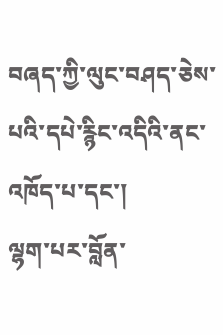བཞད་ཀྱི་ལུང་བཤད་ཅེས་པའི་དཔེ་རྙིང་འདིའི་ནང་འཁོད་པ་དང་།
ལྷག་པར་བློན་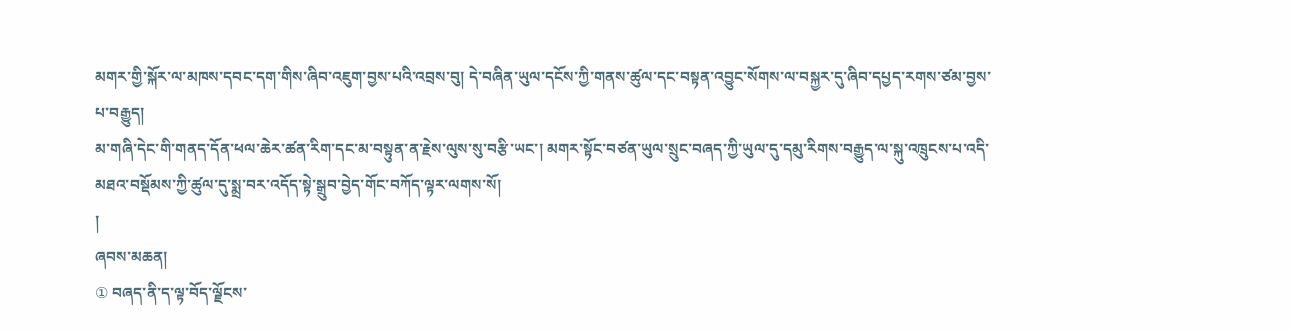མགར་གྱི་སྐོར་ལ་མཁས་དབང་དག་གིས་ཞིབ་འཇུག་བྱས་པའི་འབྲས་བུ། དེ་བཞིན་ཡུལ་དངོས་ཀྱི་གནས་ཚུལ་དང་བསྟན་འབྱུང་སོགས་ལ་བསྐྱར་དུ་ཞིབ་དཔྱད་རགས་ཙམ་བྱས་པ་བརྒྱུད།
མ་གཞི་དེང་གི་གནད་དོན་ཕལ་ཆེར་ཚན་རིག་དང་མ་བསྟུན་ན་རྗེས་ལུས་སུ་བརྩི་ཡང་། མགར་སྟོང་བཙན་ཡུལ་སྲུང་བཞད་ཀྱི་ཡུལ་དུ་དམུ་རིགས་བརྒྱུད་ལ་སྐུ་འཁྲུངས་པ་འདི་མཐའ་བསྡོམས་ཀྱི་ཚུལ་དུ་སྨྲ་བར་འདོད་སྟེ་སྒྲུབ་བྱེད་གོང་བཀོད་ལྟར་ལགས་སོ།
།
ཞབས་མཆན།
① བཞད་ནི་ད་ལྟ་བོད་ལྗོངས་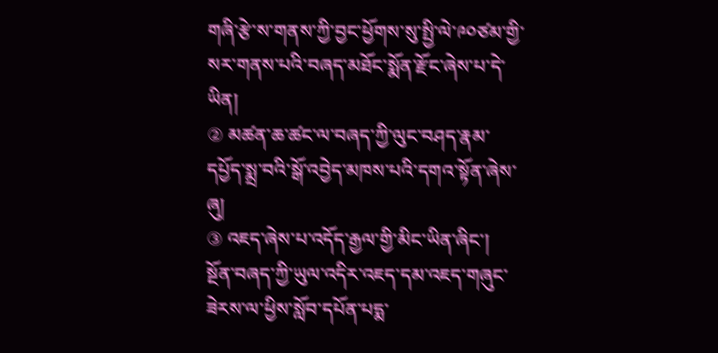གཞི་རྩེ་ས་གནས་ཀྱི་བྱང་ཕྱོགས་སུ་སྤྱི་ལེ་༩༠ཙམ་གྱི་སར་གནས་པའི་བཞད་མཐོང་སྨོན་རྫོང་ཞེས་པ་དེ་ཡིན།
② མཚན་ཆ་ཚང་ལ་བཞད་ཀྱི་ལུང་བཤད་རྣམ་དཔྱོད་སྨྲ་བའི་སྒོ་འབྱེད་མཁས་པའི་དགའ་སྟོན་ཞེས་ཞུ།
③ འཇད་ཞེས་པ་འདོད་རྒྱལ་གྱི་མིང་ཡིན་ཞིང་།
སྔོན་བཞད་ཀྱི་ཡུལ་འདིར་འཇད་དམ་འཇད་གཞུང་ཟེརས་ལ་ཕྱིས་སློབ་དཔོན་པདྨ་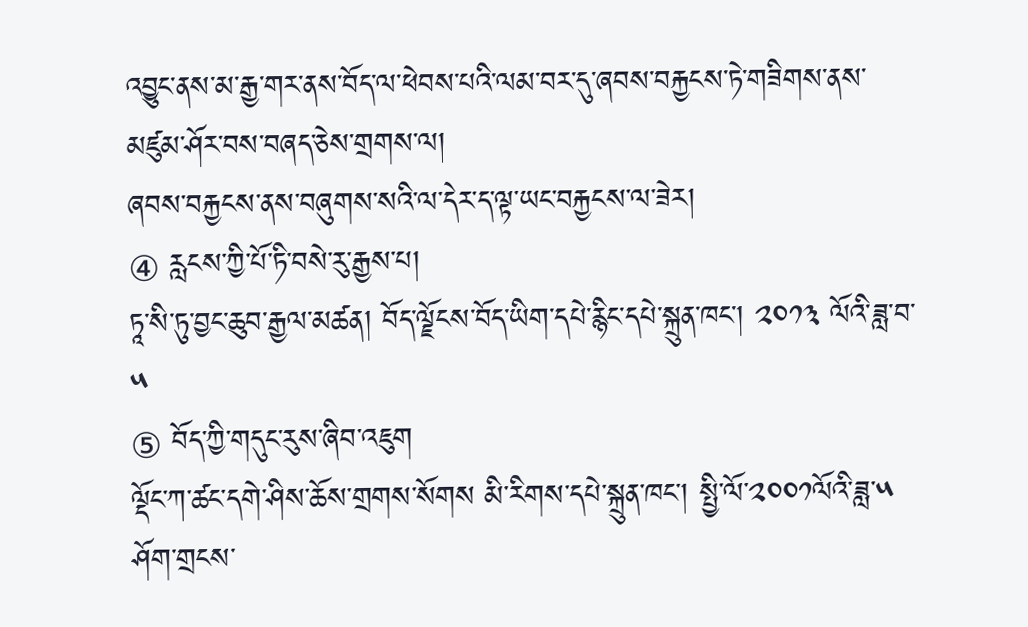འབྱུང་ནས་མ་རྒྱ་གར་ནས་བོད་ལ་ཕེབས་པའི་ལམ་བར་དུ་ཞབས་བརྐྱངས་ཏེ་གཟིགས་ནས་མཛུམ་ཤོར་བས་བཞད་ཅེས་གྲགས་ལ།
ཞབས་བརྐྱངས་ནས་བཞུགས་སའི་ལ་དེར་ད་ལྟ་ཡང་བརྐྱངས་ལ་ཟེར།
④ རླངས་ཀྱི་པོ་ཏི་བསེ་རུ་རྒྱས་པ།
ཏཱ་སི་ཏུ་བྱང་ཆུབ་རྒྱལ་མཚན། བོད་ལྗོངས་བོད་ཡིག་དཔེ་རྙིང་དཔེ་སྐྲུན་ཁང་། ༢༠༡༣ ལོའི་ཟླ་བ་༥
⑤ བོད་ཀྱི་གདུང་རུས་ཞིབ་འཇུག
ལྡོང་ཀ་ཚང་དགེ་ཤིས་ཆོས་གྲགས་སོགས མི་རིགས་དཔེ་སྐྲུན་ཁང་། སྤྱི་ལོ་༢༠༠༡ལོའི་ཟླ་༥ ཤོག་གྲངས་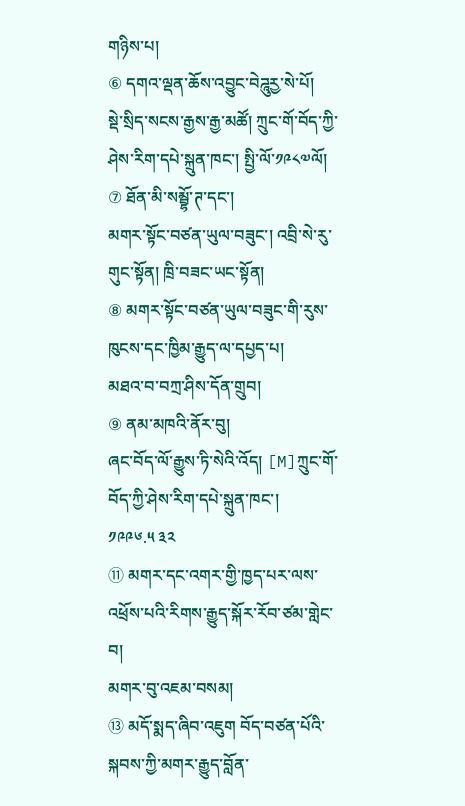གཉིས་པ།
⑥ དགའ་ལྡན་ཆོས་འབྱུང་བེཌཱུརྱ་སེ་པོ།
སྡེ་སྲིད་སངས་རྒྱས་རྒྱ་མཚོ། ཀྲུང་གོ་བོད་ཀྱི་ཤེས་རིག་དཔེ་སྐྲུན་ཁང་། སྤྱི་ལོ་༡༩༨༧ལོ།
⑦ ཐོན་མི་སམྦྷོ་ཊ་དང་།
མགར་སྟོང་བཙན་ཡུལ་བཟུང་། འབྲི་སེ་རུ་གུང་སྟོན། ཁྲི་བཟང་ཡང་སྟོན།
⑧ མགར་སྟོང་བཙན་ཡུལ་བཟུང་གི་རུས་ཁུངས་དང་ཁྱིམ་རྒྱུད་ལ་དཔྱད་པ།
མཐའ་བ་བཀྲ་ཤིས་དོན་གྲུབ།
⑨ ནམ་མཁའི་ནོར་བུ།
ཞང་བོད་ལོ་རྒྱུས་ཏི་སེའི་འོད། [M]ཀྲུང་གོ་བོད་ཀྱི་ཤེས་རིག་དཔེ་སྐྲུན་ཁང་།
༡༩༩༦.༥ ༣༢
⑪ མགར་དང་འགར་གྱི་ཁྱད་པར་ལས་འཕྲོས་པའི་རིགས་རྒྱུད་སྐོར་རོབ་ཙམ་གླེང་བ།
མགར་བུ་འཇམ་བསམ།
⑬ མདོ་སྨད་ཞིབ་འཇུག བོད་བཙན་པོའི་སྐབས་ཀྱི་མགར་རྒྱུད་བློན་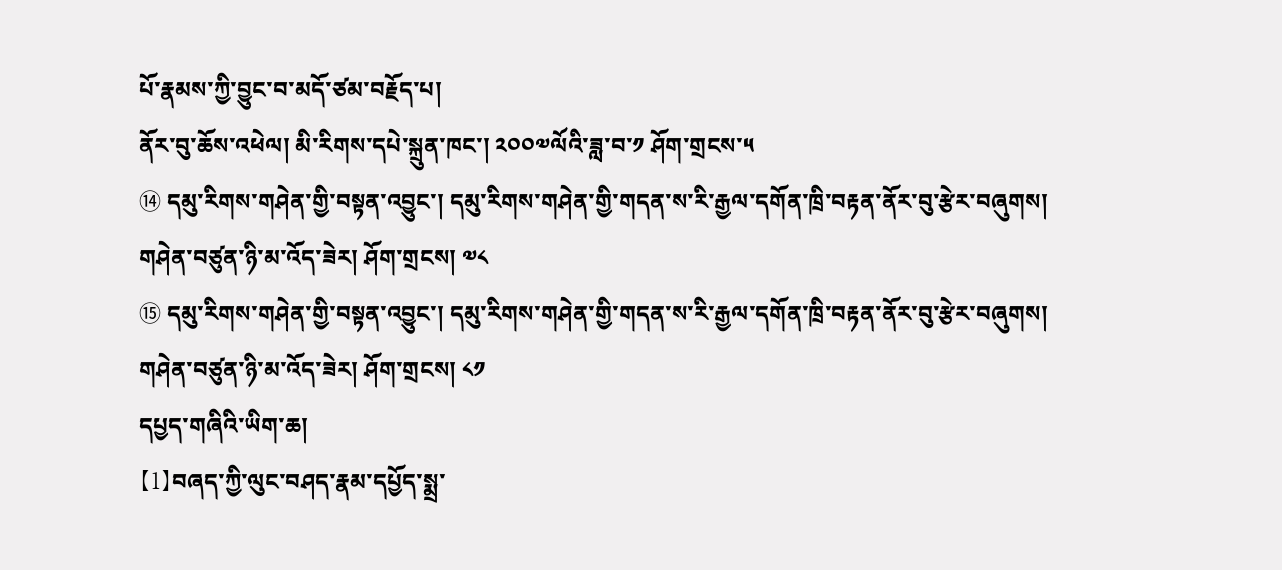པོ་རྣམས་ཀྱི་བྱུང་བ་མདོ་ཙམ་བརྗོད་པ།
ནོར་བུ་ཆོས་འཕེལ། མི་རིགས་དཔེ་སྐྲུན་ཁང་། ༢༠༠༧ལོའི་ཟླ་བ་༡ ཤོག་གྲངས་༥
⑭ དམུ་རིགས་གཤེན་གྱི་བསྟན་འབྱུང་། དམུ་རིགས་གཤེན་གྱི་གདན་ས་རི་རྒྱལ་དགོན་ཁྲི་བརྟན་ནོར་བུ་རྩེར་བཞུགས།
གཤེན་བཙུན་ཉི་མ་འོད་ཟེར། ཤོག་གྲངས། ༧༨
⑮ དམུ་རིགས་གཤེན་གྱི་བསྟན་འབྱུང་། དམུ་རིགས་གཤེན་གྱི་གདན་ས་རི་རྒྱལ་དགོན་ཁྲི་བརྟན་ནོར་བུ་རྩེར་བཞུགས།
གཤེན་བཙུན་ཉི་མ་འོད་ཟེར། ཤོག་གྲངས། ༨༡
དཔྱད་གཞིའི་ཡིག་ཆ།
【1】བཞད་ཀྱི་ལུང་བཤད་རྣམ་དཔྱོད་སྨྲ་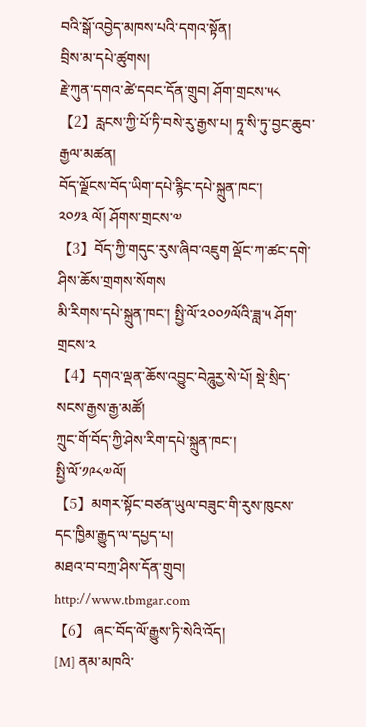བའི་སྒོ་འབྱེད་མཁས་པའི་དགའ་སྟོན།
བྲིས་མ་དཔེ་ཚུགས།
རྗེ་ཀུན་དགའ་ཚེ་དབང་དོན་གྲུབ། ཤོག་གྲངས་༥༨
【2】རླངས་ཀྱི་པོ་ཏི་བསེ་རུ་རྒྱས་པ། ཏཱ་སི་ཏུ་བྱང་ཆུབ་རྒྱལ་མཚན།
བོད་ལྗོངས་བོད་ཡིག་དཔེ་རྙིང་དཔེ་སྐྲུན་ཁང་།
༢༠༡༣ ལོ། ཤོགས་གྲངས་༧
【3】བོད་ཀྱི་གདུང་རུས་ཞིབ་འཇུག ལྡོང་ཀ་ཚང་དགེ་ཤིས་ཆོས་གྲགས་སོགས
མི་རིགས་དཔེ་སྐྲུན་ཁང་། སྤྱི་ལོ་༢༠༠༡ལོའི་ཟླ་༥ ཤོག་གྲངས་༢
【4】དགའ་ལྡན་ཆོས་འབྱུང་བེཌཱུརྱ་སེ་པོ། སྡེ་སྲིད་སངས་རྒྱས་རྒྱ་མཚོ།
ཀྲུང་གོ་བོད་ཀྱི་ཤེས་རིག་དཔེ་སྐྲུན་ཁང་།
སྤྱི་ལོ་༡༩༨༧ལོ།
【5】མགར་སྟོང་བཙན་ཡུལ་བཟུང་གི་རུས་ཁུངས་དང་ཁྱིམ་རྒྱུད་ལ་དཔྱད་པ།
མཐའ་བ་བཀྲ་ཤིས་དོན་གྲུབ། http://www.tbmgar.com
【6】 ཞང་བོད་ལོ་རྒྱུས་ཏི་སེའི་འོད།
[M] ནམ་མཁའི་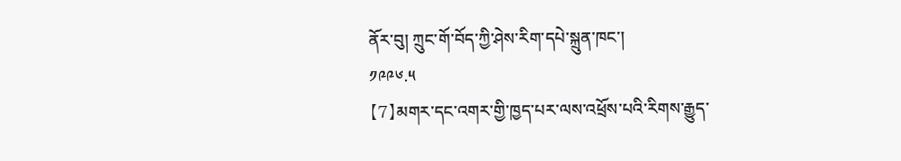ནོར་བུ། ཀྲུང་གོ་བོད་ཀྱི་ཤེས་རིག་དཔེ་སྐྲུན་ཁང་།
༡༩༩༦.༥
【7】མགར་དང་འགར་གྱི་ཁྱད་པར་ལས་འཕྲོས་པའི་རིགས་རྒྱུད་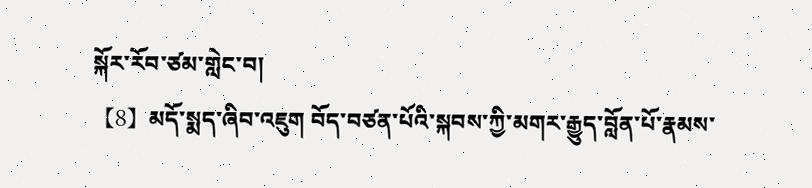སྐོར་རོབ་ཙམ་གླེང་བ།
【8】མདོ་སྨད་ཞིབ་འཇུག བོད་བཙན་པོའི་སྐབས་ཀྱི་མགར་རྒྱུད་བློན་པོ་རྣམས་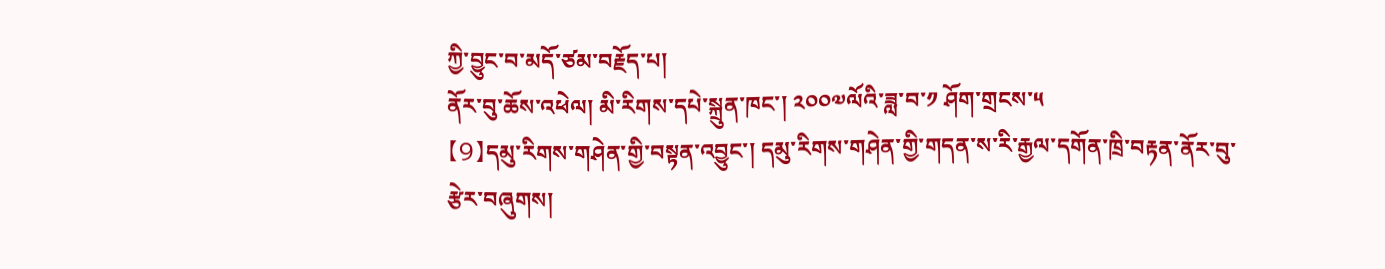ཀྱི་བྱུང་བ་མདོ་ཙམ་བརྗོད་པ།
ནོར་བུ་ཆོས་འཕེལ། མི་རིགས་དཔེ་སྐྲུན་ཁང་། ༢༠༠༧ལོའི་ཟླ་བ་༡ ཤོག་གྲངས་༥
【9】དམུ་རིགས་གཤེན་གྱི་བསྟན་འབྱུང་། དམུ་རིགས་གཤེན་གྱི་གདན་ས་རི་རྒྱལ་དགོན་ཁྲི་བརྟན་ནོར་བུ་རྩེར་བཞུགས།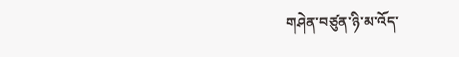གཤེན་བཙུན་ཉི་མ་འོད་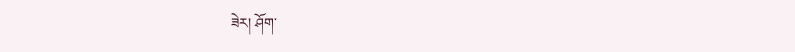ཟེར། ཤོག་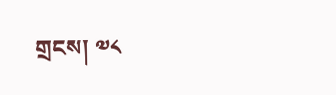གྲངས། ༧༨